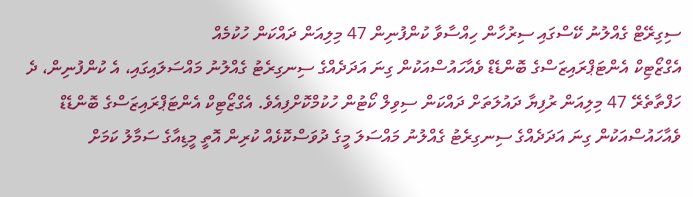ސިގިރޭޓް ގެއްލުނު ކޭސްގައި ސިރުހާން ހިއްސާވާ ކުންފުނިން 47 މިލިއަން ދައްކަން ހުކުމެއް
އެގްޒޯޓިކް އެންޓަޕްރައިޒަސްގެ ބޮންޑެޑް ވެއާހައުސްއަކުން ގިނަ އަދަދެއްގެ ސިނގިރެޓު ގެއްލުނު މައްސަލައިގައި، އެ ކުންފުނިން، ދެ ހަފްތާތެރޭ 47 މިލިއަން ރުފިޔާ ދައުލަތަށް ދައްކަން ސިވިލް ކޯޓުން ހުކުމްކޮށްފިއެވެ. އެގްޒޯޓިކް އެންޓަޕްރައިޒަސްގެ ބޮންޑެޑް ވެއާހައުސްއަކުން ގިނަ އަދަދެއްގެ ސިނގިރެޓު ގެއްލުނު މައްސަލަ މީގެ ދުވަސްކޮޅެއް ކުރިން އޮތީ މީޑިއާގެ ސަމާލު ކަމަށް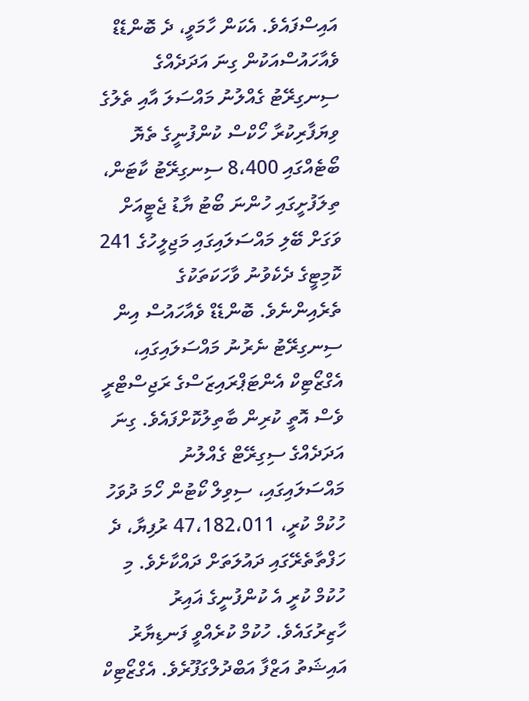އައިސްފައެވެ. އެކަން ހާމަވީ، ދެ ބޮންޑެޑް ވެއާހައުސްއަކުން ގިނަ އަދަދެއްގެ ސިނގިރޭޓު ގެއްލުނު މައްސަލަ އާއި ތެލުގެ ވިޔަފާރިކުރާ ހޯކްސް ކުންފުނީގެ ތެޔޮ ބޯޓެއްގައި 8،400 ސިނގިރޭޓު ކާޓަން، ތިލަފުށީގައި ހުންނަ ބޯޓު ޔާޑު ޖެޓީއަށް ވަގަށް ބޭލި މައްސަލައިގައި މަޖިލީހުގެ 241 ކޮމިޓީގެ ދެކެވުނު ވާހަކަތަކުގެ ތެރެއިންނެވެ. ބޮންޑެޑް ވެއާހައުސް އިން ސިނގިރޭޓު ނެރުނު މައްސަލައިގައި، އެގްޒޯޓިކް އެންޓަޕްރައިޒަސްގެ ރަޖިސްޓްރީ ވެސް އޮތީ ކުރިން ބާތިލުކޮށްފައެވެ. ގިނަ އަދަދެއްގެ ސިގިރޭޓް ގެއްލުނު މައްސަލައިގައި، ސިވިލް ކޯޓުން ހޯމަ ދުވަހު ހުކުމް ކުރީ، 47،182،011 ރުފިޔާ، ދެ ހަފްތާތެރޭގައި ދައުލަތަށް ދައްކާށެވެ. މި ހުކުމް ކުރީ އެ ކުންފުނީގެ ޣައިރު ހާޒިރުގައެވެ. ހުކުމް ކުރެއްވީ ފަނޑިޔާރު އައިޝަތު އަޒްފާ އަބްދުލްގަފޫރެވެ. އެގްޒޯޓިކް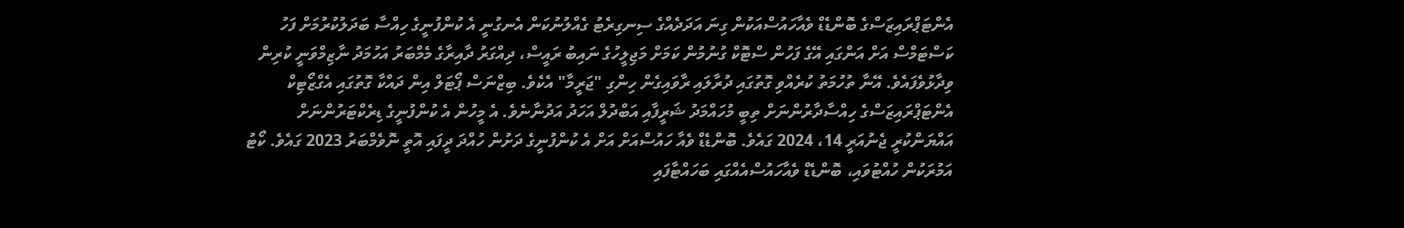އެންޓަޕްރައިޒަސްގެ ބޮންޑެޑް ވެއާހައުސްއަކުން ގިނަ އަދަދެއްގެ ސިނގިރެޓު ގެއްލުނުކަން އެނގުނީ އެ ކުންފުނީގެ ހިއްސާ ބަދަލުކުރުމަށް ފަހު ކަސްޓަމްސް އަށް އަންގައި އޭގެ ފަހުން ސްޓޮކް ގުނުމުން ކަމަށް މަޖިލީހުގެ ނައިބު ރައީސް، ދިއްގަރު ދާއިރާގެ މެމްބަރު އަހުމަދު ނާޒިމްވަނީ ކުރިން ވިދާޅުވެފައެވެ. އޭނާ ތުހުމަތު ކުރެއްވި ގޮތުގައި ދުރާލައި ރާވައިގެން ހިންގި "ޖަރީމާ" އެކެވެ. ބިޒްނަސް ޕޯޓަލް އިން ދައްކާ ގޮތުގައި އެގްޒޯޓިކް އެންޓަޕްރައިޒަސްގެ ހިއްސާދާރުންނަށް ތިބީ މުހައްމަދު ޝަރީފާއި އަބްދުލް އަހަދު އަދުނާނެވެ. އެ މީހުން އެ ކުންފުނީގެ ޑިރެކްޓަރުންނަށް އައްޔަންކުރީ ޖެނުއަރީ 14، 2024 ގައެވެ. ބޮންޑެޑް ވެއާ ހައުސްއަށް އަށް އެ ކުންފުނީގެ ދަށުން ހުއްދަ ދީފައި އޮތީ ނޮވެމްބަރު 2023 ގައެވެ. ކޯޓު އަމުރަކުން ހުއްޓުވައި، ބޮންޑެޑް ވެއާހައުސްއެއްގައި ބަހައްޓާފައި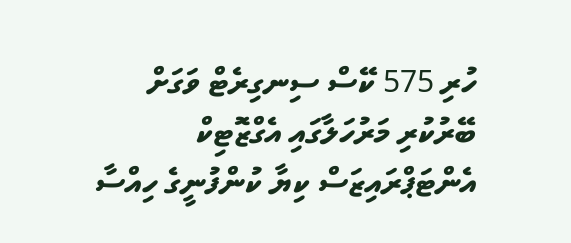ހުރި 575 ކޭސް ސިނގިރެޓް ވަގަށް ބޭރުކުރި މަރުހަލާގައި އެގްޒޮޓިކް އެންޓަޕްރައިޒަސް ކިޔާ ކުންފުނީގެ ހިއްސާ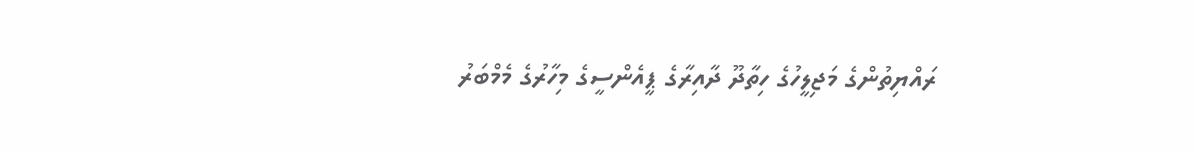ރައްޔިތުންގެ މަޖިލީހުގެ ހިތާދޫ ދާއިރާގެ ޕީއެންސީގެ މިހާރުގެ މެމްބަރު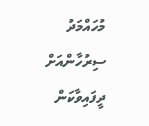މުހައްމަދު ސިރުހާންއަށް ދީފައިވާކަން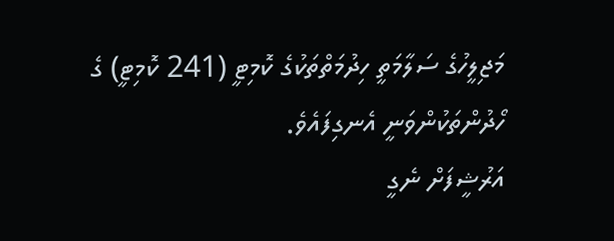މަޖިލީހުގެ ސަލާމަތީ ހިދުމަތްތަކުގެ ކޮމިޓީ (241 ކޮމިޓީ) ގެ ހޯދުންތަކުންވަނީ އެނގިފައެވެ.
އަރުޝީފަށް ނެގީ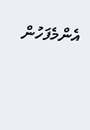އެންމެފަހުން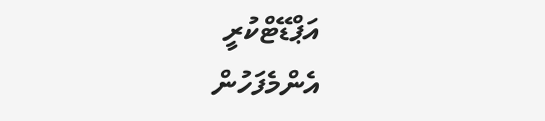އަޕްޑޭޓްކުރީ
އެންމެފަހުން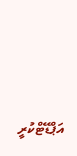އަޕްޑޭޓްކުރީ